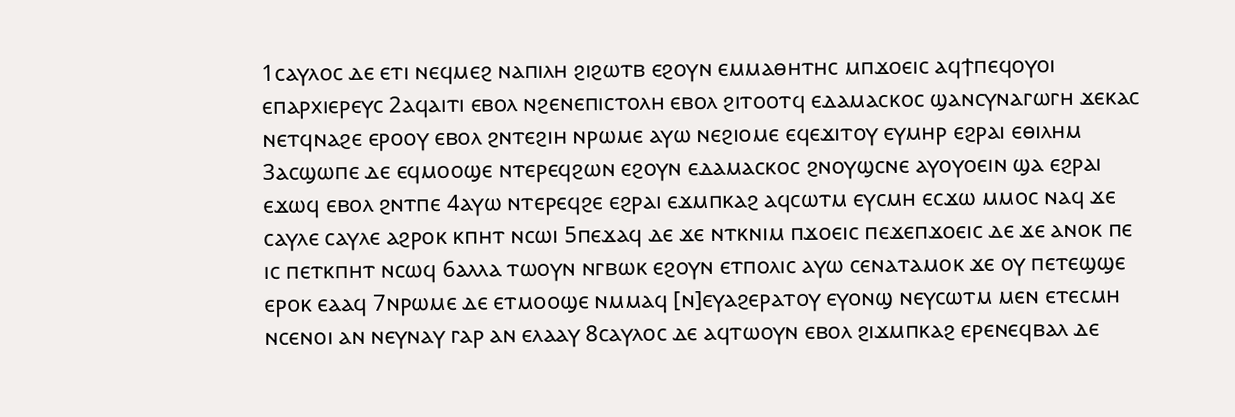1ⲥⲁⲩⲗⲟⲥ ⲇⲉ ⲉⲧⲓ ⲛⲉϥⲙⲉϩ ⲛⲁⲡⲓⲗⲏ ϩⲓϩⲱⲧⲃ ⲉϩⲟⲩⲛ ⲉⲙⲙⲁⲑⲏⲧⲏⲥ ⲙⲡϫⲟⲉⲓⲥ ⲁϥϯⲡⲉϥⲟⲩⲟⲓ ⲉⲡⲁⲣⲭⲓⲉⲣⲉⲩⲥ 2ⲁϥⲁⲓⲧⲓ ⲉⲃⲟⲗ ⲛϩⲉⲛⲉⲡⲓⲥⲧⲟⲗⲏ ⲉⲃⲟⲗ ϩⲓⲧⲟⲟⲧϥ ⲉⲇⲁⲙⲁⲥⲕⲟⲥ ϣⲁⲛⲥⲩⲛⲁⲅⲱⲅⲏ ϫⲉⲕⲁⲥ ⲛⲉⲧϥⲛⲁϩⲉ ⲉⲣⲟⲟⲩ ⲉⲃⲟⲗ ϩⲛⲧⲉϩⲓⲏ ⲛⲣⲱⲙⲉ ⲁⲩⲱ ⲛⲉϩⲓⲟⲙⲉ ⲉϥⲉϫⲓⲧⲟⲩ ⲉⲩⲙⲏⲣ ⲉϩⲣⲁⲓ ⲉⲑⲓⲗⲏⲙ 3ⲁⲥϣⲱⲡⲉ ⲇⲉ ⲉϥⲙⲟⲟϣⲉ ⲛⲧⲉⲣⲉϥϩⲱⲛ ⲉϩⲟⲩⲛ ⲉⲇⲁⲙⲁⲥⲕⲟⲥ ϩⲛⲟⲩϣⲥⲛⲉ ⲁⲩⲟⲩⲟⲉⲓⲛ ϣⲁ ⲉϩⲣⲁⲓ ⲉϫⲱϥ ⲉⲃⲟⲗ ϩⲛⲧⲡⲉ 4ⲁⲩⲱ ⲛⲧⲉⲣⲉϥϩⲉ ⲉϩⲣⲁⲓ ⲉϫⲙⲡⲕⲁϩ ⲁϥⲥⲱⲧⲙ ⲉⲩⲥⲙⲏ ⲉⲥϫⲱ ⲙⲙⲟⲥ ⲛⲁϥ ϫⲉ ⲥⲁⲩⲗⲉ ⲥⲁⲩⲗⲉ ⲁϩⲣⲟⲕ ⲕⲡⲏⲧ ⲛⲥⲱⲓ 5ⲡⲉϫⲁϥ ⲇⲉ ϫⲉ ⲛⲧⲕⲛⲓⲙ ⲡϫⲟⲉⲓⲥ ⲡⲉϫⲉⲡϫⲟⲉⲓⲥ ⲇⲉ ϫⲉ ⲁⲛⲟⲕ ⲡⲉ ⲓⲥ ⲡⲉⲧⲕⲡⲏⲧ ⲛⲥⲱϥ 6ⲁⲗⲗⲁ ⲧⲱⲟⲩⲛ ⲛⲅⲃⲱⲕ ⲉϩⲟⲩⲛ ⲉⲧⲡⲟⲗⲓⲥ ⲁⲩⲱ ⲥⲉⲛⲁⲧⲁⲙⲟⲕ ϫⲉ ⲟⲩ ⲡⲉⲧⲉϣϣⲉ ⲉⲣⲟⲕ ⲉⲁⲁϥ 7ⲛⲣⲱⲙⲉ ⲇⲉ ⲉⲧⲙⲟⲟϣⲉ ⲛⲙⲙⲁϥ [ⲛ]ⲉⲩⲁϩⲉⲣⲁⲧⲟⲩ ⲉⲩⲟⲛϣ ⲛⲉⲩⲥⲱⲧⲙ ⲙⲉⲛ ⲉⲧⲉⲥⲙⲏ ⲛⲥⲉⲛⲟⲓ ⲁⲛ ⲛⲉⲩⲛⲁⲩ ⲅⲁⲣ ⲁⲛ ⲉⲗⲁⲁⲩ 8ⲥⲁⲩⲗⲟⲥ ⲇⲉ ⲁϥⲧⲱⲟⲩⲛ ⲉⲃⲟⲗ ϩⲓϫⲙⲡⲕⲁϩ ⲉⲣⲉⲛⲉϥⲃⲁⲗ ⲇⲉ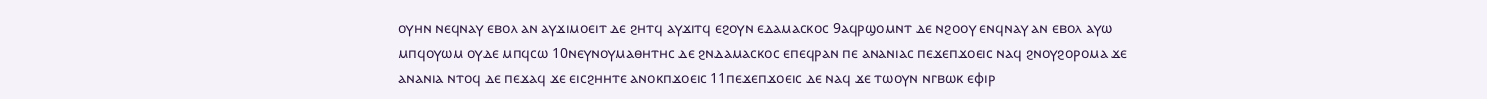ⲟⲩⲏⲛ ⲛⲉϥⲛⲁⲩ ⲉⲃⲟⲗ ⲁⲛ ⲁⲩϫⲓⲙⲟⲉⲓⲧ ⲇⲉ ϩⲏⲧϥ ⲁⲩϫⲓⲧϥ ⲉϩⲟⲩⲛ ⲉⲇⲁⲙⲁⲥⲕⲟⲥ 9ⲁϥⲣϣⲟⲙⲛⲧ ⲇⲉ ⲛϩⲟⲟⲩ ⲉⲛϥⲛⲁⲩ ⲁⲛ ⲉⲃⲟⲗ ⲁⲩⲱ ⲙⲡϥⲟⲩⲱⲙ ⲟⲩⲇⲉ ⲙⲡϥⲥⲱ 10ⲛⲉⲩⲛⲟⲩⲙⲁⲑⲏⲧⲏⲥ ⲇⲉ ϩⲛⲇⲁⲙⲁⲥⲕⲟⲥ ⲉⲡⲉϥⲣⲁⲛ ⲡⲉ ⲁⲛⲁⲛⲓⲁⲥ ⲡⲉϫⲉⲡϫⲟⲉⲓⲥ ⲛⲁϥ ϩⲛⲟⲩϩⲟⲣⲟⲙⲁ ϫⲉ ⲁⲛⲁⲛⲓⲁ ⲛⲧⲟϥ ⲇⲉ ⲡⲉϫⲁϥ ϫⲉ ⲉⲓⲥϩⲏⲏⲧⲉ ⲁⲛⲟⲕⲡϫⲟⲉⲓⲥ 11ⲡⲉϫⲉⲡϫⲟⲉⲓⲥ ⲇⲉ ⲛⲁϥ ϫⲉ ⲧⲱⲟⲩⲛ ⲛⲅⲃⲱⲕ ⲉⲫⲓⲣ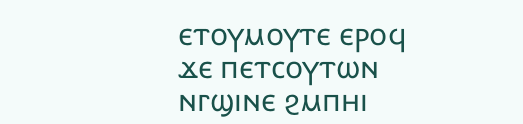ⲉⲧⲟⲩⲙⲟⲩⲧⲉ ⲉⲣⲟϥ ϫⲉ ⲡⲉⲧⲥⲟⲩⲧⲱⲛ ⲛⲅϣⲓⲛⲉ ϩⲙⲡⲏⲓ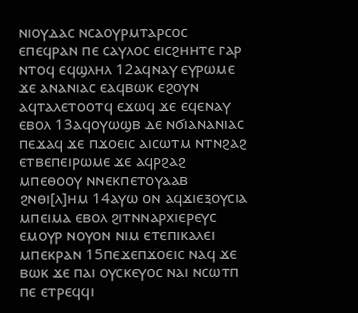ⲛⲓⲟⲩⲇⲁⲥ ⲛⲥⲁⲟⲩⲣⲙⲧⲁⲣⲥⲟⲥ ⲉⲡⲉϥⲣⲁⲛ ⲡⲉ ⲥⲁⲩⲗⲟⲥ ⲉⲓⲥϩⲏⲏⲧⲉ ⲅⲁⲣ ⲛⲧⲟϥ ⲉϥϣⲗⲏⲗ 12ⲁϥⲛⲁⲩ ⲉⲩⲣⲱⲙⲉ ϫⲉ ⲁⲛⲁⲛⲓⲁⲥ ⲉⲁϥⲃⲱⲕ ⲉϩⲟⲩⲛ ⲁϥⲧⲁⲗⲉⲧⲟⲟⲧϥ ⲉϫⲱϥ ϫⲉ ⲉϥⲉⲛⲁⲩ ⲉⲃⲟⲗ 13ⲁϥⲟⲩⲱϣⲃ ⲇⲉ ⲛϭⲓⲁⲛⲁⲛⲓⲁⲥ ⲡⲉϫⲁϥ ϫⲉ ⲡϫⲟⲉⲓⲥ ⲁⲓⲥⲱⲧⲙ ⲛⲧⲛϩⲁϩ ⲉⲧⲃⲉⲡⲉⲓⲣⲱⲙⲉ ϫⲉ ⲁϥⲣϩⲁϩ ⲙⲡⲉⲑⲟⲟⲩ ⲛⲛⲉⲕⲡⲉⲧⲟⲩⲁⲁⲃ ϩⲛⲑⲓ[ⲗ]ⲏⲙ 14ⲁⲩⲱ ⲟⲛ ⲁϥϫⲓⲉⲝⲟⲩⲥⲓⲁ ⲙⲡⲉⲓⲙⲁ ⲉⲃⲟⲗ ϩⲓⲧⲛⲛⲁⲣⲭⲓⲉⲣⲉⲩⲥ ⲉⲙⲟⲩⲣ ⲛⲟⲩⲟⲛ ⲛⲓⲙ ⲉⲧⲉⲡⲓⲕⲁⲗⲉⲓ ⲙⲡⲉⲕⲣⲁⲛ 15ⲡⲉϫⲉⲡϫⲟⲉⲓⲥ ⲛⲁϥ ϫⲉ ⲃⲱⲕ ϫⲉ ⲡⲁⲓ ⲟⲩⲥⲕⲉⲩⲟⲥ ⲛⲁⲓ ⲛⲥⲱⲧⲡ ⲡⲉ ⲉⲧⲣⲉϥϥⲓ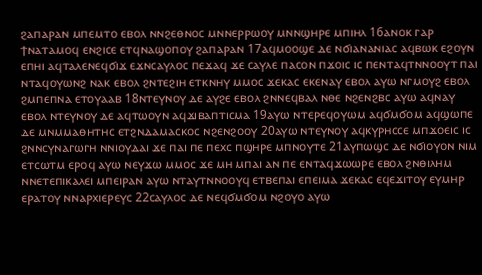ϩⲁⲡⲁⲣⲁⲛ ⲙⲡⲉⲙⲧⲟ ⲉⲃⲟⲗ ⲛⲛϩⲉⲑⲛⲟⲥ ⲙⲛⲛⲉⲣⲣⲱⲟⲩ ⲙⲛⲛϣⲏⲣⲉ ⲙⲡⲓⲏⲗ 16ⲁⲛⲟⲕ ⲅⲁⲣ ϯⲛⲁⲧⲁⲙⲟϥ ⲉⲛϩⲓⲥⲉ ⲉⲧϥⲛⲁϣⲟⲡⲟⲩ ϩⲁⲡⲁⲣⲁⲛ 17ⲁϥⲙⲟⲟϣⲉ ⲇⲉ ⲛϭⲓⲁⲛⲁⲛⲓⲁⲥ ⲁϥⲃⲱⲕ ⲉϩⲟⲩⲛ ⲉⲡⲏⲓ ⲁϥⲧⲁⲗⲉⲛⲉϥϭⲓϫ ⲉϫⲛⲥⲁⲩⲗⲟⲥ ⲡⲉϫⲁϥ ϫⲉ ⲥⲁⲩⲗⲉ ⲡⲁⲥⲟⲛ ⲡϫⲟⲓⲥ ⲓⲥ ⲡⲉⲛⲧⲁϥⲧⲛⲛⲟⲟⲩⲧ ⲡⲁⲓ ⲛⲧⲁϥⲟⲩⲱⲛϩ ⲛⲁⲕ ⲉⲃⲟⲗ ϩⲛⲧⲉϩⲓⲏ ⲉⲧⲕⲛⲏⲩ ⲙⲙⲟⲥ ϫⲉⲕⲁⲥ ⲉⲕⲉⲛⲁⲩ ⲉⲃⲟⲗ ⲁⲩⲱ ⲛⲅⲙⲟⲩϩ ⲉⲃⲟⲗ ϩⲙⲡⲉⲡⲛⲁ ⲉⲧⲟⲩⲁⲁⲃ 18ⲛⲧⲉⲩⲛⲟⲩ ⲇⲉ ⲁⲩϩⲉ ⲉⲃⲟⲗ ϩⲛⲛⲉϥⲃⲁⲗ ⲛⲑⲉ ⲛϩⲉⲛϩⲃⲥ ⲁⲩⲱ ⲁϥⲛⲁⲩ ⲉⲃⲟⲗ ⲛⲧⲉⲩⲛⲟⲩ ⲇⲉ ⲁϥⲧⲱⲟⲩⲛ ⲁϥϫⲓⲃⲁⲡⲧⲓⲥⲙⲁ 19ⲁⲩⲱ ⲛⲧⲉⲣⲉϥⲟⲩⲱⲙ ⲁϥϭⲙϭⲟⲙ ⲁϥϣⲱⲡⲉ ⲇⲉ ⲙⲛⲙⲙⲁⲑⲏⲧⲏⲥ ⲉⲧϩⲛⲇⲁⲙⲁⲥⲕⲟⲥ ⲛϩⲉⲛϩⲟⲟⲩ 20ⲁⲩⲱ ⲛⲧⲉⲩⲛⲟⲩ ⲁϥⲕⲩⲣⲏⲥⲥⲉ ⲙⲡϫⲟⲉⲓⲥ ⲓⲥ ϩⲛⲛⲥⲩⲛⲁⲅⲱⲅⲏ ⲛⲛⲓⲟⲩⲇⲁⲓ ϫⲉ ⲡⲁⲓ ⲡⲉ ⲡⲉⲭⲥ ⲡϣⲏⲣⲉ ⲙⲡⲛⲟⲩⲧⲉ 21ⲁⲩⲡⲱϣⲥ ⲇⲉ ⲛϭⲓⲟⲩⲟⲛ ⲛⲓⲙ ⲉⲧⲥⲱⲧⲙ ⲉⲣⲟϥ ⲁⲩⲱ ⲛⲉⲩϫⲱ ⲙⲙⲟⲥ ϫⲉ ⲙⲏ ⲙⲡⲁⲓ ⲁⲛ ⲡⲉ ⲉⲛⲧⲁϥϫⲱⲱⲣⲉ ⲉⲃⲟⲗ ϩⲛⲑⲓⲗⲏⲙ ⲛⲛⲉⲧⲉⲡⲓⲕⲁⲗⲉⲓ ⲙⲡⲉⲓⲣⲁⲛ ⲁⲩⲱ ⲛⲧⲁⲩⲧⲛⲛⲟⲟⲩϥ ⲉⲧⲃⲉⲡⲁⲓ ⲉⲡⲉⲓⲙⲁ ϫⲉⲕⲁⲥ ⲉϥⲉϫⲓⲧⲟⲩ ⲉⲩⲙⲏⲣ ⲉⲣⲁⲧⲟⲩ ⲛⲛⲁⲣⲭⲓⲉⲣⲉⲩⲥ 22ⲥⲁⲩⲗⲟⲥ ⲇⲉ ⲛⲉϥϭⲙϭⲟⲙ ⲛϩⲟⲩⲟ ⲁⲩⲱ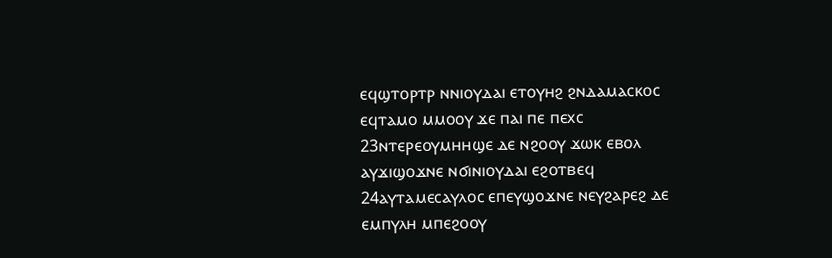ⲉϥϣⲧⲟⲣⲧⲣ ⲛⲛⲓⲟⲩⲇⲁⲓ ⲉⲧⲟⲩⲏϩ ϩⲛⲇⲁⲙⲁⲥⲕⲟⲥ ⲉϥⲧⲁⲙⲟ ⲙⲙⲟⲟⲩ ϫⲉ ⲡⲁⲓ ⲡⲉ ⲡⲉⲭⲥ 23ⲛⲧⲉⲣⲉⲟⲩⲙⲏⲏϣⲉ ⲇⲉ ⲛϩⲟⲟⲩ ϫⲱⲕ ⲉⲃⲟⲗ ⲁⲩϫⲓϣⲟϫⲛⲉ ⲛϭⲓⲛⲓⲟⲩⲇⲁⲓ ⲉϩⲟⲧⲃⲉϥ 24ⲁⲩⲧⲁⲙⲉⲥⲁⲩⲗⲟⲥ ⲉⲡⲉⲩϣⲟϫⲛⲉ ⲛⲉⲩϩⲁⲣⲉϩ ⲇⲉ ⲉⲙⲡⲩⲗⲏ ⲙⲡⲉϩⲟⲟⲩ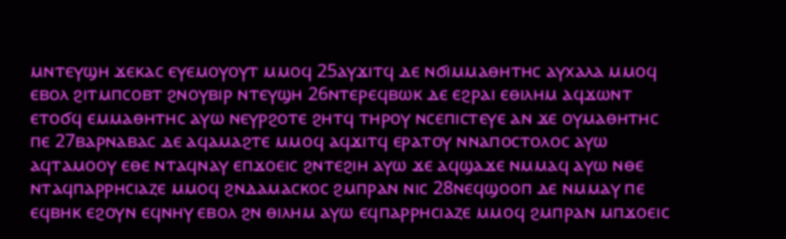ⲙⲛⲧⲉⲩϣⲏ ϫⲉⲕⲁⲥ ⲉⲩⲉⲙⲟⲩⲟⲩⲧ ⲙⲙⲟϥ 25ⲁⲩϫⲓⲧϥ ⲇⲉ ⲛϭⲓⲙⲙⲁⲑⲏⲧⲏⲥ ⲁⲩⲭⲁⲗⲁ ⲙⲙⲟϥ ⲉⲃⲟⲗ ϩⲓⲧⲙⲡⲥⲟⲃⲧ ϩⲛⲟⲩⲃⲓⲣ ⲛⲧⲉⲩϣⲏ 26ⲛⲧⲉⲣⲉϥⲃⲱⲕ ⲇⲉ ⲉϩⲣⲁⲓ ⲉⲑⲓⲗⲏⲙ ⲁϥϫⲱⲛⲧ ⲉⲧⲟϭϥ ⲉⲙⲙⲁⲑⲏⲧⲏⲥ ⲁⲩⲱ ⲛⲉⲩⲣϩⲟⲧⲉ ϩⲏⲧϥ ⲧⲏⲣⲟⲩ ⲛⲥⲉⲡⲓⲥⲧⲉⲩⲉ ⲁⲛ ϫⲉ ⲟⲩⲙⲁⲑⲏⲧⲏⲥ ⲡⲉ 27ⲃⲁⲣⲛⲁⲃⲁⲥ ⲇⲉ ⲁϥⲁⲙⲁϩⲧⲉ ⲙⲙⲟϥ ⲁϥϫⲓⲧϥ ⲉⲣⲁⲧⲟⲩ ⲛⲛⲁⲡⲟⲥⲧⲟⲗⲟⲥ ⲁⲩⲱ ⲁϥⲧⲁⲙⲟⲟⲩ ⲉⲑⲉ ⲛⲧⲁϥⲛⲁⲩ ⲉⲡϫⲟⲉⲓⲥ ϩⲛⲧⲉϩⲓⲏ ⲁⲩⲱ ϫⲉ ⲁϥϣⲁϫⲉ ⲛⲙⲙⲁϥ ⲁⲩⲱ ⲛⲑⲉ ⲛⲧⲁϥⲡⲁⲣⲣⲏⲥⲓⲁⲍⲉ ⲙⲙⲟϥ ϩⲛⲇⲁⲙⲁⲥⲕⲟⲥ ϩⲙⲡⲣⲁⲛ ⲛⲓⲥ 28ⲛⲉϥϣⲟⲟⲡ ⲇⲉ ⲛⲙⲙⲁⲩ ⲡⲉ ⲉϥⲃⲏⲕ ⲉϩⲟⲩⲛ ⲉϥⲛⲏⲩ ⲉⲃⲟⲗ ϩⲛ ⲑⲓⲗⲏⲙ ⲁⲩⲱ ⲉϥⲡⲁⲣⲣⲏⲥⲓⲁⲍⲉ ⲙⲙⲟϥ ϩⲙⲡⲣⲁⲛ ⲙⲡϫⲟⲉⲓⲥ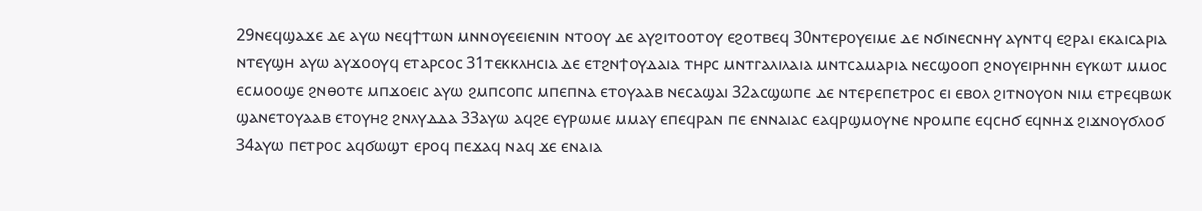29ⲛⲉϥϣⲁϫⲉ ⲇⲉ ⲁⲩⲱ ⲛⲉϥϯⲧⲱⲛ ⲙⲛⲛⲟⲩⲉⲉⲓⲉⲛⲓⲛ ⲛⲧⲟⲟⲩ ⲇⲉ ⲁⲩϩⲓⲧⲟⲟⲧⲟⲩ ⲉϩⲟⲧⲃⲉϥ 30ⲛⲧⲉⲣⲟⲩⲉⲓⲙⲉ ⲇⲉ ⲛϭⲓⲛⲉⲥⲛⲏⲩ ⲁⲩⲛⲧϥ ⲉϩⲣⲁⲓ ⲉⲕⲁⲓⲥⲁⲣⲓⲁ ⲛⲧⲉⲩϣⲏ ⲁⲩⲱ ⲁⲩϫⲟⲟⲩϥ ⲉⲧⲁⲣⲥⲟⲥ 31ⲧⲉⲕⲕⲗⲏⲥⲓⲁ ⲇⲉ ⲉⲧϩⲛϯⲟⲩⲇⲁⲓⲁ ⲧⲏⲣⲥ ⲙⲛⲧⲅⲁⲗⲓⲗⲁⲓⲁ ⲙⲛⲧⲥⲁⲙⲁⲣⲓⲁ ⲛⲉⲥϣⲟⲟⲡ ϩⲛⲟⲩⲉⲓⲣⲏⲛⲏ ⲉⲩⲕⲱⲧ ⲙⲙⲟⲥ ⲉⲥⲙⲟⲟϣⲉ ϩⲛⲑⲟⲧⲉ ⲙⲡϫⲟⲉⲓⲥ ⲁⲩⲱ ϩⲙⲡⲥⲟⲡⲥ ⲙⲡⲉⲡⲛⲁ ⲉⲧⲟⲩⲁⲁⲃ ⲛⲉⲥⲁϣⲁⲓ 32ⲁⲥϣⲱⲡⲉ ⲇⲉ ⲛⲧⲉⲣⲉⲡⲉⲧⲣⲟⲥ ⲉⲓ ⲉⲃⲟⲗ ϩⲓⲧⲛⲟⲩⲟⲛ ⲛⲓⲙ ⲉⲧⲣⲉϥⲃⲱⲕ ϣⲁⲛⲉⲧⲟⲩⲁⲁⲃ ⲉⲧⲟⲩⲏϩ ϩⲛⲗⲩⲇⲇⲁ 33ⲁⲩⲱ ⲁϥϩⲉ ⲉⲩⲣⲱⲙⲉ ⲙⲙⲁⲩ ⲉⲡⲉϥⲣⲁⲛ ⲡⲉ ⲉⲛⲛⲁⲓⲁⲥ ⲉⲁϥⲣϣⲙⲟⲩⲛⲉ ⲛⲣⲟⲙⲡⲉ ⲉϥⲥⲏϭ ⲉϥⲛⲏϫ ϩⲓϫⲛⲟⲩϭⲗⲟϭ 34ⲁⲩⲱ ⲡⲉⲧⲣⲟⲥ ⲁϥϭⲱϣⲧ ⲉⲣⲟϥ ⲡⲉϫⲁϥ ⲛⲁϥ ϫⲉ ⲉⲛⲁⲓⲁ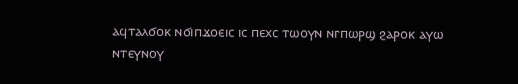ⲁϥⲧⲁⲗϭⲟⲕ ⲛϭⲓⲡϫⲟⲉⲓⲥ ⲓⲥ ⲡⲉⲭⲥ ⲧⲱⲟⲩⲛ ⲛⲅⲡⲱⲣϣ ϩⲁⲣⲟⲕ ⲁⲩⲱ ⲛⲧⲉⲩⲛⲟⲩ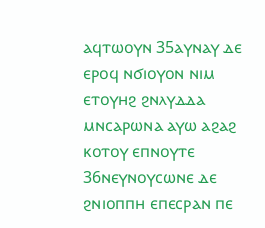ⲁϥⲧⲱⲟⲩⲛ 35ⲁⲩⲛⲁⲩ ⲇⲉ ⲉⲣⲟϥ ⲛϭⲓⲟⲩⲟⲛ ⲛⲓⲙ ⲉⲧⲟⲩⲏϩ ϩⲛⲗⲩⲇⲇⲁ ⲙⲛⲥⲁⲣⲱⲛⲁ ⲁⲩⲱ ⲁϩⲁϩ ⲕⲟⲧⲟⲩ ⲉⲡⲛⲟⲩⲧⲉ 36ⲛⲉⲩⲛⲟⲩⲥⲱⲛⲉ ⲇⲉ ϩⲛⲓⲟⲡⲡⲏ ⲉⲡⲉⲥⲣⲁⲛ ⲡⲉ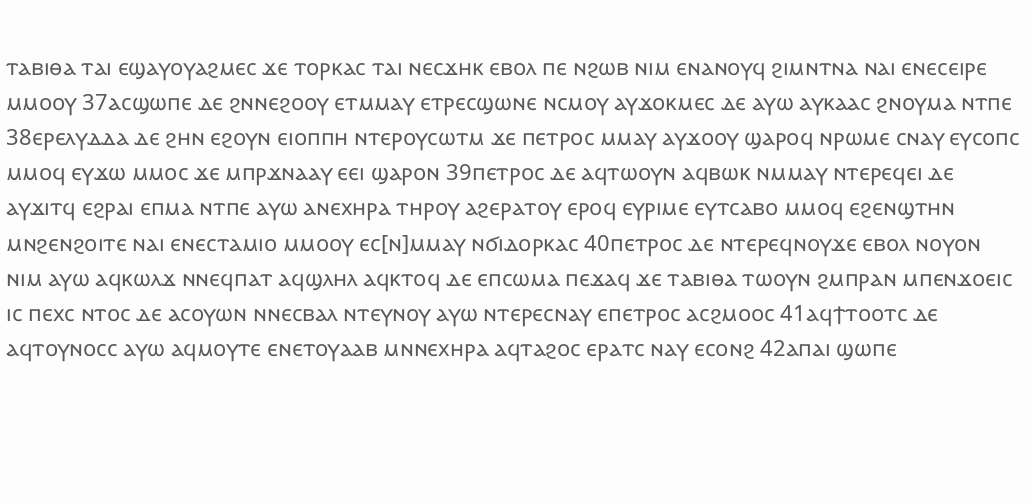ⲧⲁⲃⲓⲑⲁ ⲧⲁⲓ ⲉϣⲁⲩⲟⲩⲁϩⲙⲉⲥ ϫⲉ ⲧⲟⲣⲕⲁⲥ ⲧⲁⲓ ⲛⲉⲥϫⲏⲕ ⲉⲃⲟⲗ ⲡⲉ ⲛϩⲱⲃ ⲛⲓⲙ ⲉⲛⲁⲛⲟⲩϥ ϩⲓⲙⲛⲧⲛⲁ ⲛⲁⲓ ⲉⲛⲉⲥⲉⲓⲣⲉ ⲙⲙⲟⲟⲩ 37ⲁⲥϣⲱⲡⲉ ⲇⲉ ϩⲛⲛⲉϩⲟⲟⲩ ⲉⲧⲙⲙⲁⲩ ⲉⲧⲣⲉⲥϣⲱⲛⲉ ⲛⲥⲙⲟⲩ ⲁⲩϫⲟⲕⲙⲉⲥ ⲇⲉ ⲁⲩⲱ ⲁⲩⲕⲁⲁⲥ ϩⲛⲟⲩⲙⲁ ⲛⲧⲡⲉ 38ⲉⲣⲉⲗⲩⲇⲇⲁ ⲇⲉ ϩⲏⲛ ⲉϩⲟⲩⲛ ⲉⲓⲟⲡⲡⲏ ⲛⲧⲉⲣⲟⲩⲥⲱⲧⲙ ϫⲉ ⲡⲉⲧⲣⲟⲥ ⲙⲙⲁⲩ ⲁⲩϫⲟⲟⲩ ϣⲁⲣⲟϥ ⲛⲣⲱⲙⲉ ⲥⲛⲁⲩ ⲉⲩⲥⲟⲡⲥ ⲙⲙⲟϥ ⲉⲩϫⲱ ⲙⲙⲟⲥ ϫⲉ ⲙⲡⲣϫⲛⲁⲁⲩ ⲉⲉⲓ ϣⲁⲣⲟⲛ 39ⲡⲉⲧⲣⲟⲥ ⲇⲉ ⲁϥⲧⲱⲟⲩⲛ ⲁϥⲃⲱⲕ ⲛⲙⲙⲁⲩ ⲛⲧⲉⲣⲉϥⲉⲓ ⲇⲉ ⲁⲩϫⲓⲧϥ ⲉϩⲣⲁⲓ ⲉⲡⲙⲁ ⲛⲧⲡⲉ ⲁⲩⲱ ⲁⲛⲉⲭⲏⲣⲁ ⲧⲏⲣⲟⲩ ⲁϩⲉⲣⲁⲧⲟⲩ ⲉⲣⲟϥ ⲉⲩⲣⲓⲙⲉ ⲉⲩⲧⲥⲁⲃⲟ ⲙⲙⲟϥ ⲉϩⲉⲛϣⲧⲏⲛ ⲙⲛϩⲉⲛϩⲟⲓⲧⲉ ⲛⲁⲓ ⲉⲛⲉⲥⲧⲁⲙⲓⲟ ⲙⲙⲟⲟⲩ ⲉⲥ[ⲛ]ⲙⲙⲁⲩ ⲛϭⲓⲇⲟⲣⲕⲁⲥ 40ⲡⲉⲧⲣⲟⲥ ⲇⲉ ⲛⲧⲉⲣⲉϥⲛⲟⲩϫⲉ ⲉⲃⲟⲗ ⲛⲟⲩⲟⲛ ⲛⲓⲙ ⲁⲩⲱ ⲁϥⲕⲱⲗϫ ⲛⲛⲉϥⲡⲁⲧ ⲁϥϣⲗⲏⲗ ⲁϥⲕⲧⲟϥ ⲇⲉ ⲉⲡⲥⲱⲙⲁ ⲡⲉϫⲁϥ ϫⲉ ⲧⲁⲃⲓⲑⲁ ⲧⲱⲟⲩⲛ ϩⲙⲡⲣⲁⲛ ⲙⲡⲉⲛϫⲟⲉⲓⲥ ⲓⲥ ⲡⲉⲭⲥ ⲛⲧⲟⲥ ⲇⲉ ⲁⲥⲟⲩⲱⲛ ⲛⲛⲉⲥⲃⲁⲗ ⲛⲧⲉⲩⲛⲟⲩ ⲁⲩⲱ ⲛⲧⲉⲣⲉⲥⲛⲁⲩ ⲉⲡⲉⲧⲣⲟⲥ ⲁⲥϩⲙⲟⲟⲥ 41ⲁϥϯⲧⲟⲟⲧⲥ ⲇⲉ ⲁϥⲧⲟⲩⲛⲟⲥⲥ ⲁⲩⲱ ⲁϥⲙⲟⲩⲧⲉ ⲉⲛⲉⲧⲟⲩⲁⲁⲃ ⲙⲛⲛⲉⲭⲏⲣⲁ ⲁϥⲧⲁϩⲟⲥ ⲉⲣⲁⲧⲥ ⲛⲁⲩ ⲉⲥⲟⲛϩ 42ⲁⲡⲁⲓ ϣⲱⲡⲉ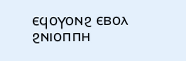ⲉϥⲟⲩⲟⲛϩ ⲉⲃⲟⲗ ϩⲛⲓⲟⲡⲡⲏ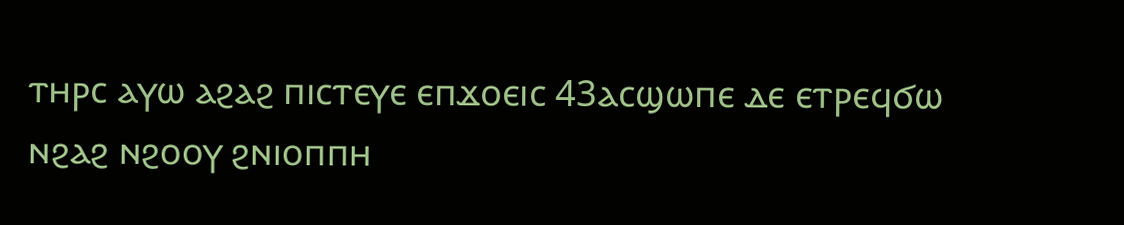ⲧⲏⲣⲥ ⲁⲩⲱ ⲁϩⲁϩ ⲡⲓⲥⲧⲉⲩⲉ ⲉⲡϫⲟⲉⲓⲥ 43ⲁⲥϣⲱⲡⲉ ⲇⲉ ⲉⲧⲣⲉϥϭⲱ ⲛϩⲁϩ ⲛϩⲟⲟⲩ ϩⲛⲓⲟⲡⲡⲏ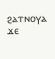ϩⲁⲧⲛⲟⲩⲁ ϫⲉ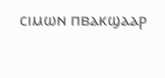ⲥⲓⲙⲱⲛ ⲡⲃⲁⲕϣⲁⲁⲣ